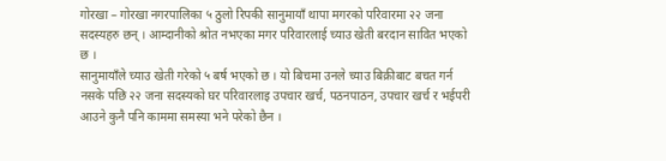गोरखा – गोरखा नगरपालिका ५ ठुलो रिपकी सानुमायाँ थापा मगरको परिवारमा २२ जना सदस्यहरु छन् । आम्दानीको श्रोत नभएका मगर परिवारलाई च्याउ खेती बरदान सावित भएको छ ।
सानुमायाँले च्याउ खेती गरेको ५ बर्ष भएको छ । यो बिचमा उनले च्याउ बिक्रीबाट बचत गर्न नसके पछि २२ जना सदस्यको घर परिवारलाइ उपचार खर्च, पठनपाठन, उपचार खर्च र भईपरी आउने कुनै पनि काममा समस्या भने परेको छैन ।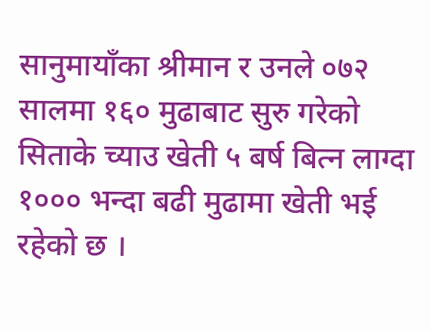सानुमायाँका श्रीमान र उनले ०७२ सालमा १६० मुढाबाट सुरु गरेको सिताके च्याउ खेती ५ बर्ष बित्न लाग्दा १००० भन्दा बढी मुढामा खेती भई रहेको छ ।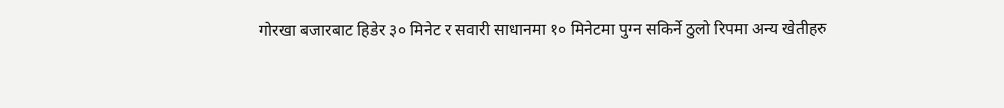गोरखा बजारबाट हिडेर ३० मिनेट र सवारी साधानमा १० मिनेटमा पुग्न सकिर्ने ठुलो रिपमा अन्य खेतीहरु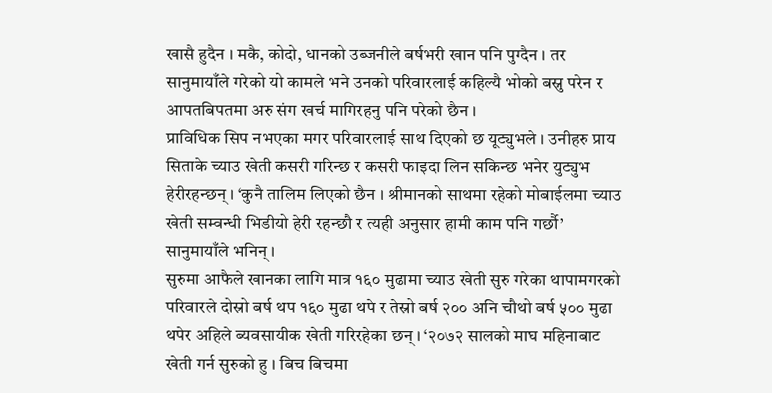खासै हुदैन । मकै, कोदो, धानको उब्जनीले बर्षभरी खान पनि पुग्दैन । तर सानुमायाँले गरेको यो कामले भने उनको परिवारलाई कहिल्यै भोको बस्नु परेन र आपतबिपतमा अरु संग खर्च मागिरहनु पनि परेको छैन ।
प्राविधिक सिप नभएका मगर परिवारलाई साथ दिएको छ यूट्युभले । उनीहरु प्राय सिताके च्याउ खेती कसरी गरिन्छ र कसरी फाइदा लिन सकिन्छ भनेर युट्युभ हेरीरहन्छन् । ‘कुनै तालिम लिएको छैन । श्रीमानको साथमा रहेको मोबाईलमा च्याउ खेती सम्वन्धी भिडीयो हेरी रहन्छौ र त्यही अनुसार हामी काम पनि गर्छौ’ सानुमायाँले भनिन् ।
सुरुमा आफैले खानका लागि मात्र १६० मुढामा च्याउ खेती सुरु गरेका थापामगरको परिवारले दोस्रो बर्ष थप १६० मुढा थपे र तेस्रो बर्ष २०० अनि चौथो बर्ष ५०० मुढा थपेर अहिले ब्यवसायीक खेती गरिरहेका छन् । ‘२०७२ सालको माघ महिनाबाट खेती गर्न सुरुको हु । बिच बिचमा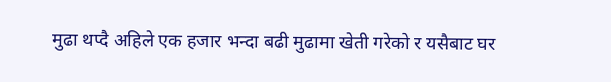मुढा थप्दै अहिले एक हजार भन्दा बढी मुढामा खेती गरेको र यसैबाट घर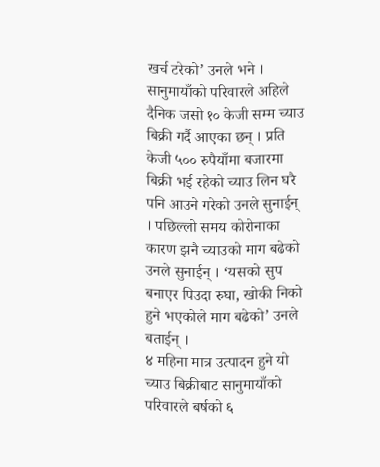खर्च टरेको’ उनले भने ।
सानुमायाँको परिवारले अहिले दैनिक जसो १० केजी सम्म च्याउ बिक्री गर्दै आएका छन् । प्रति केजी ५०० रुपैयाँमा बजारमा बिक्री भई रहेको च्याउ लिन घरै पनि आउने गरेको उनले सुनाईन् । पछिल्लो समय कोरोनाका कारण झनै च्याउको माग बढेको उनले सुनाईन् । ‘यसको सुप बनाएर पिउदा रुघा, खोकी निको हुने भएकोले माग बढेको’ उनले बताईन् ।
४ महिना मात्र उत्पादन हुने यो च्याउ बिक्रीबाट सानुमायाँको परिवारले बर्षको ६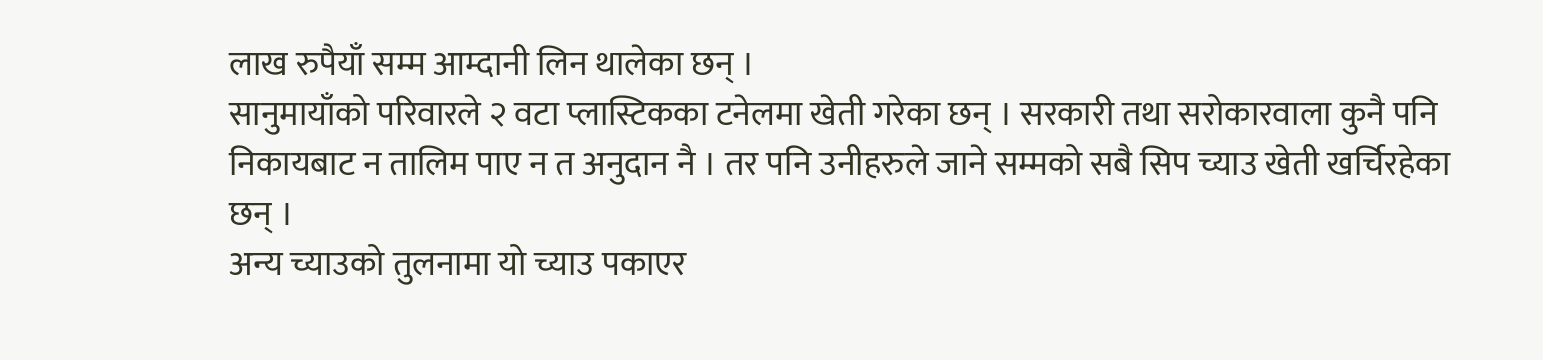लाख रुपैयाँ सम्म आम्दानी लिन थालेका छन् ।
सानुमायाँको परिवारले २ वटा प्लास्टिकका टनेलमा खेती गरेका छन् । सरकारी तथा सरोकारवाला कुनै पनि निकायबाट न तालिम पाए न त अनुदान नै । तर पनि उनीहरुले जाने सम्मको सबै सिप च्याउ खेती खर्चिरहेका छन् ।
अन्य च्याउको तुलनामा यो च्याउ पकाएर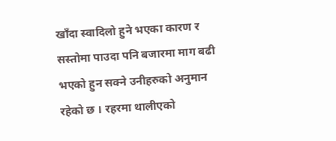खाँदा स्वादिलो हुने भएका कारण र सस्तोमा पाउदा पनि बजारमा माग बढी भएको हुन सक्ने उनीहरुको अनुमान रहेको छ । रहरमा थालीएको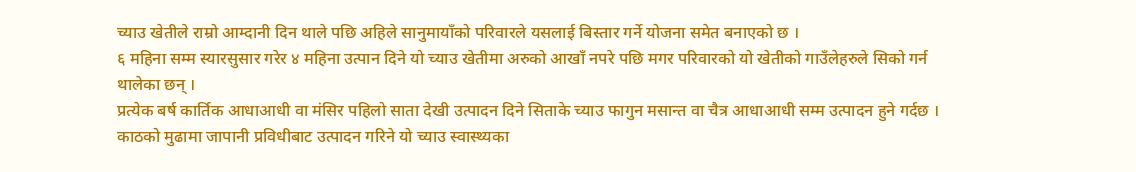च्याउ खेतीले राम्रो आम्दानी दिन थाले पछि अहिले सानुमायाँको परिवारले यसलाई बिस्तार गर्ने योजना समेत बनाएको छ ।
६ महिना सम्म स्यारसुसार गरेर ४ महिना उत्पान दिने यो च्याउ खेतीमा अरुको आखाँ नपरे पछि मगर परिवारको यो खेतीको गाउँलेहरुले सिको गर्न थालेका छन् ।
प्रत्येक बर्ष कार्तिक आधाआधी वा मंसिर पहिलो साता देखी उत्पादन दिने सिताके च्याउ फागुन मसान्त वा चैत्र आधाआधी सम्म उत्पादन हुने गर्दछ । काठको मुढामा जापानी प्रविधीबाट उत्पादन गरिने यो च्याउ स्वास्थ्यका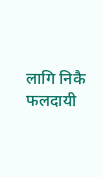लागि निकै फलदायी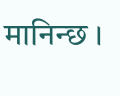मानिन्छ ।